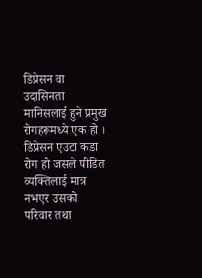डिप्रेसन वा उदासिनता मानिसलाई हुने प्रमुख रोगहरूमध्ये एक हो । डिप्रेसन एउटा कडा रोग हो जसले पीडित व्यक्तिलाई मात्र नभएर उसको परिवार तथा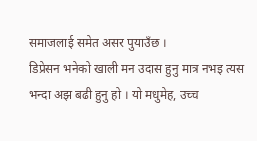समाजलाई समेत असर पुयाउँछ ।
डिप्रेसन भनेको खाली मन उदास हुनु मात्र नभइ त्यस भन्दा अझ बढी हुनु हो । यो मधुमेह, उच्च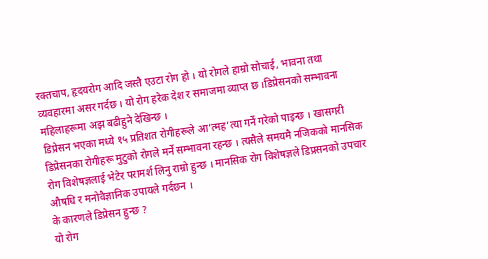रक्तचाप, हृदयरोग आदि जस्तै एउटा रोग हो । यो रोगले हाम्रो सोचाई, भावना तथा व्यवहारमा असर गर्दछ । यो रोग हरेक देश र समाजमा व्याप्त छ ।डिप्रेसनको सम्भावना महिलाहरूमा अझ बढीहुने देखिन्छ ।
डिप्रेसन भएका मध्ये १५ प्रतिशत रोगीहरूले आ’त्मह’त्या गर्ने गरेको पाइन्छ । खासगरी डिप्रेसनका रोगीहरू मुटुको रोगले मर्ने सम्भावना रहन्छ । त्यसैले समयमै नजिकको मानसिक रोग विशेषज्ञलाई भेटेर परामर्श लिनु राम्रो हुन्छ । मानसिक रोग विशेषज्ञले डिप्रसनको उपचार औषधि र मनोवैज्ञानिक उपायले गर्दछन ।
के कारणले डिप्रेसन हुन्छ ?
यो रोग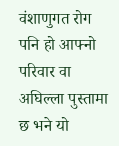वंशाणुगत रोग पनि हो आफ्नो परिवार वा अघिल्ला पुस्तामा छ भने यो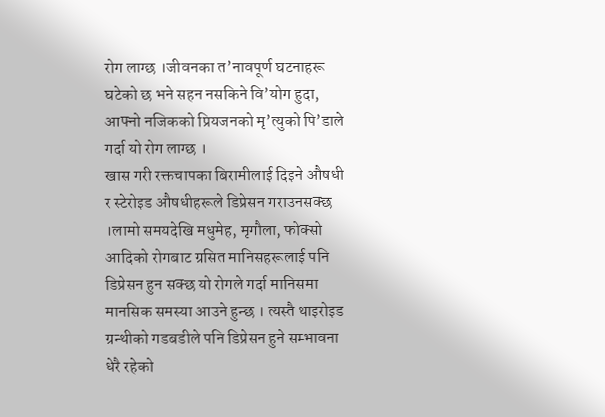रोग लाग्छ ।जीवनका त’नावपूर्ण घटनाहरू घटेको छ भने सहन नसकिने वि’योग हुदा, आफ्नो नजिकको प्रियजनको मृ’त्युको पि’डाले गर्दा यो रोग लाग्छ ।
खास गरी रक्तचापका बिरामीलाई दिइने औषधी र स्टेरोइड औषधीहरूले डिप्रेसन गराउनसक्छ ।लामो समयदेखि मधुमेह, मृगौला, फोक्सो आदिको रोगबाट ग्रसित मानिसहरूलाई पनि डिप्रेसन हुन सक्छ यो रोगले गर्दा मानिसमा मानसिक समस्या आउने हुन्छ । त्यस्तै थाइरोइड ग्रन्थीको गडबडीले पनि डिप्रेसन हुने सम्भावना धेरै रहेको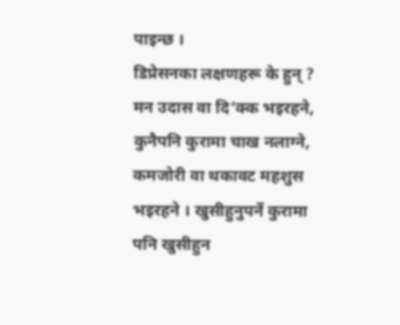पाइन्छ ।
डिप्रेसनका लक्षणहरू के हुन् ?
मन उदास वा दि’क्क भइरहने, कुनैपनि कुरामा चाख नलाग्ने, कमजोरी वा थकावट महशुस भइरहने । खुसीहुनुपर्ने कुरामा पनि खुसीहुन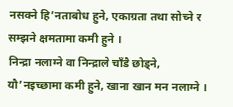नसक्ने हि’नताबोध हुने, एकाग्रता तथा सोच्ने र सम्झने क्षमतामा कमी हुने ।
निन्द्रा नलाग्ने वा निन्द्राले चाँडै छोड्ने, यौ’नइच्छामा कमी हुने, खाना खान मन नलाग्ने ।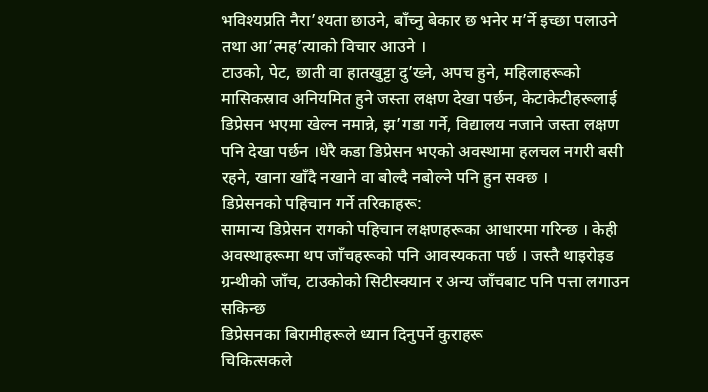भविश्यप्रति नैरा’श्यता छाउने, बाँच्नु बेकार छ भनेर म’र्ने इच्छा पलाउने तथा आ’त्मह’त्याको विचार आउने ।
टाउको, पेट, छाती वा हातखुट्टा दु’ख्ने, अपच हुने, महिलाहरूको मासिकस्राव अनियमित हुने जस्ता लक्षण देखा पर्छन, केटाकेटीहरूलाई डिप्रेसन भएमा खेल्न नमान्ने, झ’गडा गर्ने, विद्यालय नजाने जस्ता लक्षण पनि देखा पर्छन ।धेरै कडा डिप्रेसन भएको अवस्थामा हलचल नगरी बसी रहने, खाना खाँदै नखाने वा बोल्दै नबोल्ने पनि हुन सक्छ ।
डिप्रेसनको पहिचान गर्ने तरिकाहरू:
सामान्य डिप्रेसन रागको पहिचान लक्षणहरूका आधारमा गरिन्छ । केही अवस्थाहरूमा थप जाँचहरूको पनि आवस्यकता पर्छ । जस्तै थाइरोइड ग्रन्थीको जाँच, टाउकोको सिटीस्क्यान र अन्य जाँचबाट पनि पत्ता लगाउन सकिन्छ
डिप्रेसनका बिरामीहरूले ध्यान दिनुपर्ने कुराहरू
चिकित्सकले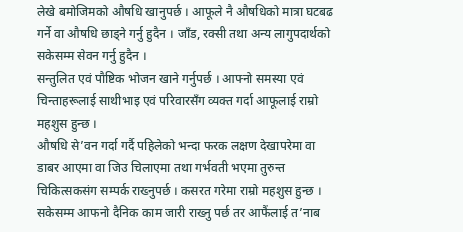लेखे बमोजिमको औषधि खानुपर्छ । आफूले नै औषधिको मात्रा घटबढ गर्ने वा औषधि छाड्ने गर्नु हुदैन । जाँड, रक्सी तथा अन्य लागुपदार्थको सकेसम्म सेवन गर्नु हुदैन ।
सन्तुलित एवं पौष्टिक भोजन खाने गर्नुपर्छ । आफ्नो समस्या एवं चिन्ताहरूलाई साथीभाइ एवं परिवारसँग व्यक्त गर्दा आफूलाई राम्रो महशुस हुन्छ ।
औषधि से’वन गर्दा गर्दै पहिलेको भन्दा फरक लक्षण देखापरेमा वा डाबर आएमा वा जिउ चिलाएमा तथा गर्भवती भएमा तुरुन्त चिकित्सकसंग सम्पर्क राख्नुपर्छ । कसरत गरेमा राम्रो महशुस हुन्छ ।
सकेसम्म आफनो दैनिक काम जारी राख्नु पर्छ तर आफैंलाई त’नाब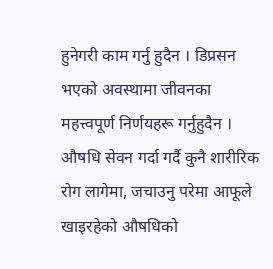हुनेगरी काम गर्नु हुदैन । डिप्रसन भएको अवस्थामा जीवनका महत्त्वपूर्ण निर्णयहरू गर्नुहुदैन ।
औषधि सेवन गर्दा गर्दै कुनै शारीरिक रोग लागेमा, जचाउनु परेमा आफूले खाइरहेको औषधिको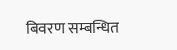बिवरण सम्बन्धित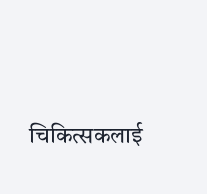चिकित्सकलाई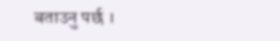बताउनु पर्छ ।